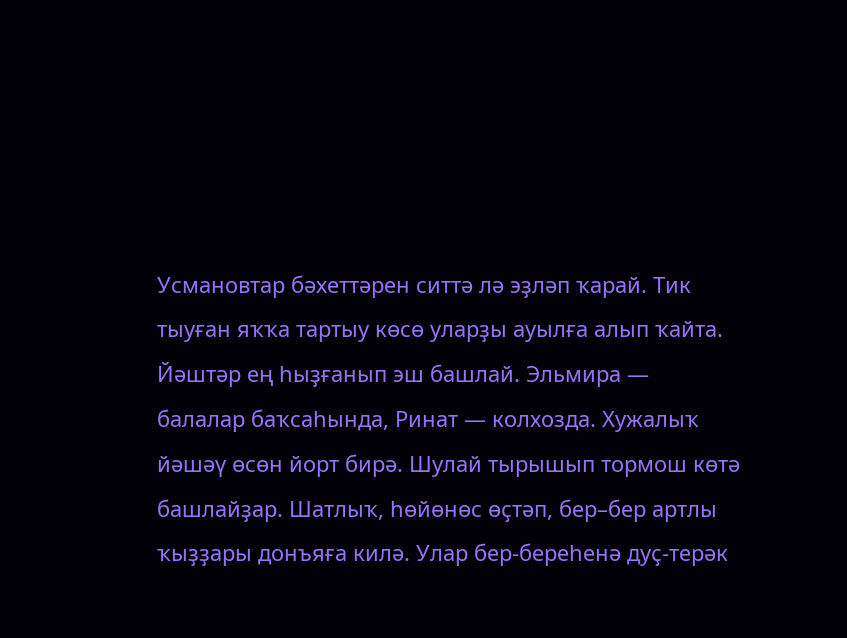Усмановтар бәхеттәрен ситтә лә эҙләп ҡарай. Тик тыуған яҡҡа тартыу көсө уларҙы ауылға алып ҡайта. Йәштәр ең һыҙғанып эш башлай. Эльмира — балалар баҡсаһында, Ринат — колхозда. Хужалыҡ йәшәү өсөн йорт бирә. Шулай тырышып тормош көтә башлайҙар. Шатлыҡ, һөйөнөс өҫтәп, бер–бер артлы ҡыҙҙары донъяға килә. Улар бер-береһенә дуҫ-терәк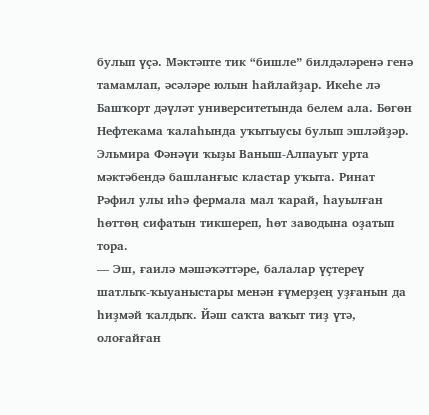булып үҫә. Мәктәпте тик “бишле” билдәләренә генә тамамлап, әсәләре юлын һайлайҙар. Икеһе лә Башҡорт дәүләт университетында белем ала. Бөгөн Нефтекама ҡалаһында уҡытыусы булып эшләйҙәр. Эльмира Фәнәүи ҡыҙы Ваныш-Алпауыт урта мәктәбендә башланғыс кластар уҡыта. Ринат Рәфил улы иһә фермала мал ҡарай, һауылған һөттөң сифатын тикшереп, һөт заводына оҙатып тора.
— Эш, ғаилә мәшәҡәттәре, балалар үҫтереү шатлыҡ-ҡыуаныстары менән ғүмерҙең уҙғанын да һиҙмәй ҡалдыҡ. Йәш саҡта ваҡыт тиҙ үтә, олоғайған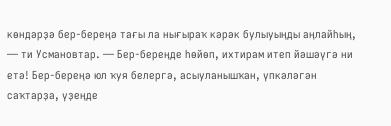көндәрҙә бер-береңә тағы ла нығыраҡ кәрәк булыуыңды аңлайһың, — ти Усмановтар. — Бер-береңде һөйөп, ихтирам итеп йәшәүгә ни етә! Бер-береңә юл ҡуя белергә, асыуланышҡан, үпкәләгән саҡтарҙа, үҙеңде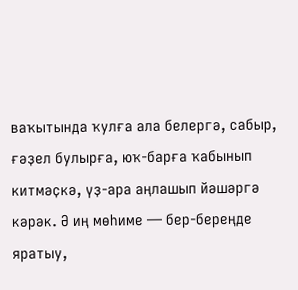ваҡытында ҡулға ала белергә, сабыр, ғәҙел булырға, юҡ-барға ҡабынып китмәҫкә, үҙ-ара аңлашып йәшәргә кәрәк. Ә иң мөһиме — бер-береңде яратыу,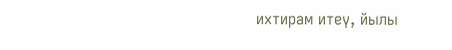ихтирам итеү, йылы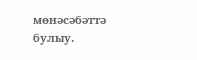мөнәсәбәттә булыу.